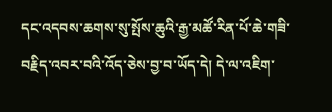དང་འདབས་ཆགས་སུ་སྤོས་ཆུའི་རྒྱ་མཚོ་རིན་པོ་ཆེ་གཟི་བརྗིད་འབར་བའི་འོད་ཅེས་བྱ་བ་ཡོད་དེ། དེ་ལ་འཇིག་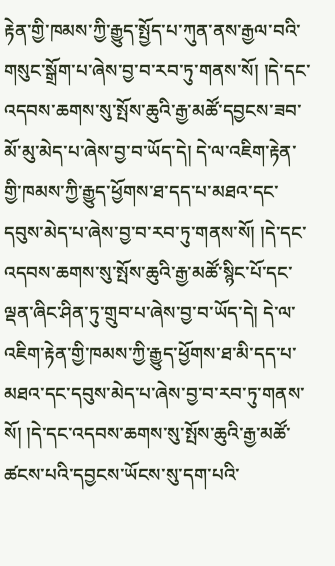རྟེན་གྱི་ཁམས་ཀྱི་རྒྱུད་སྤྱོད་པ་ཀུན་ནས་རྒྱལ་བའི་གསུང་སྒྲོག་པ་ཞེས་བྱ་བ་རབ་ཏུ་གནས་སོ། །དེ་དང་འདབས་ཆགས་སུ་སྤོས་ཆུའི་རྒྱ་མཚོ་དབྱངས་ཟབ་མོ་མུ་མེད་པ་ཞེས་བྱ་བ་ཡོད་དེ། དེ་ལ་འཇིག་རྟེན་གྱི་ཁམས་ཀྱི་རྒྱུད་ཕྱོགས་ཐ་དད་པ་མཐའ་དང་དབུས་མེད་པ་ཞེས་བྱ་བ་རབ་ཏུ་གནས་སོ། །དེ་དང་འདབས་ཆགས་སུ་སྤོས་ཆུའི་རྒྱ་མཚོ་སྙིང་པོ་དང་ལྡན་ཞིང་ཤིན་ཏུ་གྲུབ་པ་ཞེས་བྱ་བ་ཡོད་དེ། དེ་ལ་འཇིག་རྟེན་གྱི་ཁམས་ཀྱི་རྒྱུད་ཕྱོགས་ཐ་མི་དད་པ་མཐའ་དང་དབུས་མེད་པ་ཞེས་བྱ་བ་རབ་ཏུ་གནས་སོ། །དེ་དང་འདབས་ཆགས་སུ་སྤོས་ཆུའི་རྒྱ་མཚོ་ཚངས་པའི་དབྱངས་ཡོངས་སུ་དག་པའི་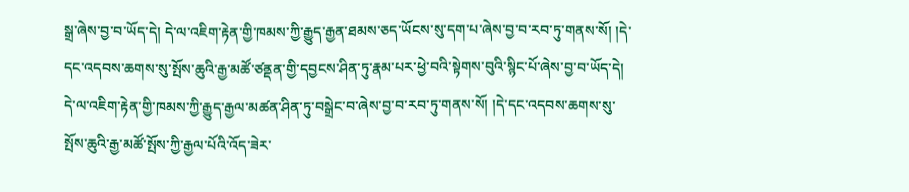སྒྲ་ཞེས་བྱ་བ་ཡོད་དེ། དེ་ལ་འཇིག་རྟེན་གྱི་ཁམས་ཀྱི་རྒྱུད་རྒྱན་ཐམས་ཅད་ཡོངས་སུ་དག་པ་ཞེས་བྱ་བ་རབ་ཏུ་གནས་སོ། །དེ་དང་འདབས་ཆགས་སུ་སྤོས་ཆུའི་རྒྱ་མཚོ་ཙནྡན་གྱི་དབྱངས་ཤིན་ཏུ་རྣམ་པར་ཕྱེ་བའི་སྟེགས་བུའི་སྙིང་པོ་ཞེས་བྱ་བ་ཡོད་དེ། དེ་ལ་འཇིག་རྟེན་གྱི་ཁམས་ཀྱི་རྒྱུད་རྒྱལ་མཚན་ཤིན་ཏུ་བསྒྲེང་བ་ཞེས་བྱ་བ་རབ་ཏུ་གནས་སོ། །དེ་དང་འདབས་ཆགས་སུ་སྤོས་ཆུའི་རྒྱ་མཚོ་སྤོས་ཀྱི་རྒྱལ་པོའི་འོད་ཟེར་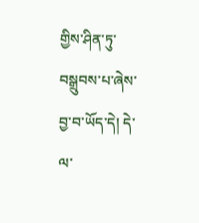གྱིས་ཤིན་ཏུ་བསྒྲུབས་པ་ཞེས་བྱ་བ་ཡོད་དེ། དེ་ལ་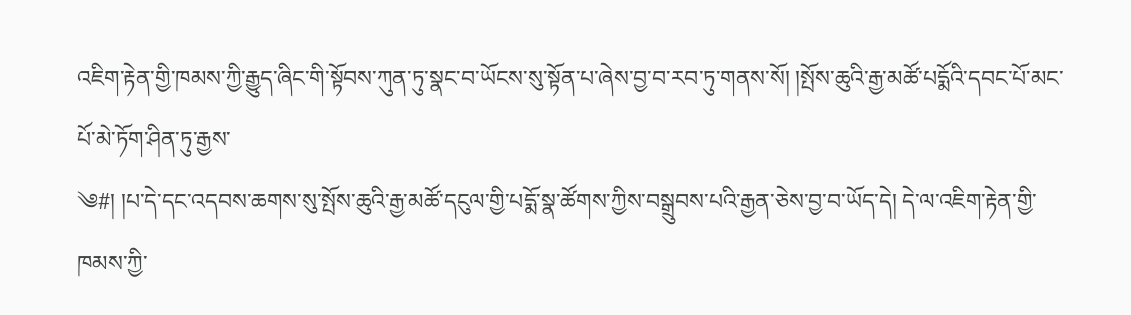འཇིག་རྟེན་གྱི་ཁམས་ཀྱི་རྒྱུད་ཞིང་གི་སྟོབས་ཀུན་ཏུ་སྣང་བ་ཡོངས་སུ་སྟོན་པ་ཞེས་བྱ་བ་རབ་ཏུ་གནས་སོ། །སྤོས་ཆུའི་རྒྱ་མཚོ་པདྨོའི་དབང་པོ་མང་པོ་མེ་ཏོག་ཤིན་ཏུ་རྒྱས་
༄#། །པ་དེ་དང་འདབས་ཆགས་སུ་སྤོས་ཆུའི་རྒྱ་མཚོ་དངུལ་གྱི་པདྨོ་སྣ་ཚོགས་ཀྱིས་བསྒྲུབས་པའི་རྒྱན་ཅེས་བྱ་བ་ཡོད་དེ། དེ་ལ་འཇིག་རྟེན་གྱི་ཁམས་ཀྱི་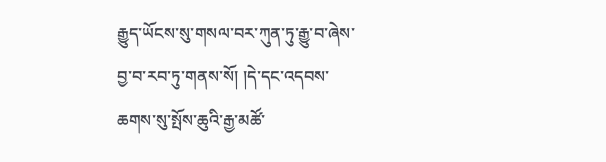རྒྱུད་ཡོངས་སུ་གསལ་བར་ཀུན་ཏུ་རྒྱུ་བ་ཞེས་བྱ་བ་རབ་ཏུ་གནས་སོ། །དེ་དང་འདབས་ཆགས་སུ་སྤོས་ཆུའི་རྒྱ་མཚོ་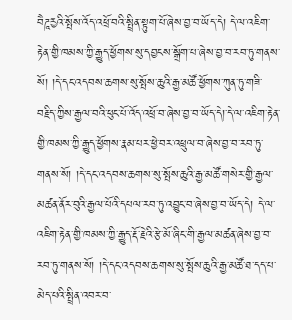བཻཌཱརྱའི་སྤོས་འོད་འཕྲོ་བའི་སྤྲིན་སྟུག་པོ་ཞེས་བྱ་བ་ཡོད་དེ། དེ་ལ་འཇིག་རྟེན་གྱི་ཁམས་ཀྱི་རྒྱུད་ཕྱོགས་སུ་དབྱངས་སྒྲོག་པ་ཞེས་བྱ་བ་རབ་ཏུ་གནས་སོ། །དེ་དང་འདབས་ཆགས་སུ་སྤོས་ཆུའི་རྒྱ་མཚོ་ཕྱོགས་ཀུན་ཏུ་གཟི་བརྗིད་ཀྱིས་རྒྱལ་བའི་ཕུང་པོ་འོད་འཕྲོ་བ་ཞེས་བྱ་བ་ཡོད་དེ།་དེ་ལ་འཇིག་རྟེན་གྱི་ཁམས་ཀྱི་རྒྱུད་ཕྱོགས་རྣམ་པར་ཕྱེ་བར་འཕྲུལ་བ་ཞེས་བྱ་བ་རབ་ཏུ་གནས་སོ། །དེ་དང་འདབས་ཆགས་སུ་སྤོས་ཆུའི་རྒྱ་མཚོ་གསེར་གྱི་རྒྱལ་མཚན་ནོར་བུའི་རྒྱལ་པོའི་དཔལ་རབ་ཏུ་འབྱུང་བ་ཞེས་བྱ་བ་ཡོད་དེ། དེ་ལ་འཇིག་རྟེན་གྱི་ཁམས་ཀྱི་རྒྱུད་རྡོ་རྗེའི་རྩེ་མོ་ཞིང་གི་རྒྱལ་མཚན་ཞེས་བྱ་བ་རབ་ཏུ་གནས་སོ། །དེ་དང་འདབས་ཆགས་སུ་སྤོས་ཆུའི་རྒྱ་མཚོ་ཐ་དད་པ་མེད་པའི་སྤྲིན་འབར་བ་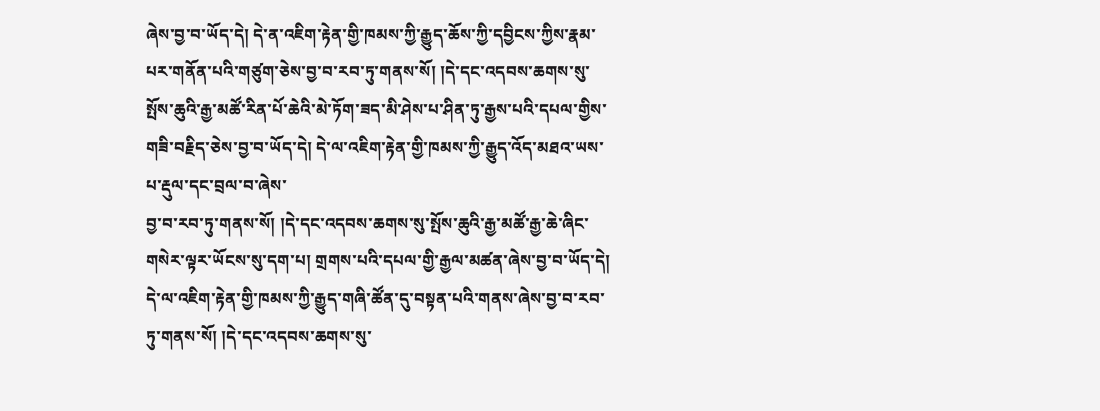ཞེས་བྱ་བ་ཡོད་དེ། དེ་ན་འཇིག་རྟེན་གྱི་ཁམས་ཀྱི་རྒྱུད་ཆོས་ཀྱི་དབྱིངས་ཀྱིས་རྣམ་པར་གནོན་པའི་གཙུག་ཅེས་བྱ་བ་རབ་ཏུ་གནས་སོ། །དེ་དང་འདབས་ཆགས་སུ་སྤོས་ཆུའི་རྒྱ་མཚོ་རིན་པོ་ཆེའི་མེ་ཏོག་ཟད་མི་ཤེས་པ་ཤིན་ཏུ་རྒྱས་པའི་དཔལ་གྱིས་གཟི་བརྗིད་ཅེས་བྱ་བ་ཡོད་དེ། དེ་ལ་འཇིག་རྟེན་གྱི་ཁམས་ཀྱི་རྒྱུད་འོད་མཐའ་ཡས་པ་རྡུལ་དང་བྲལ་བ་ཞེས་
བྱ་བ་རབ་ཏུ་གནས་སོ། །དེ་དང་འདབས་ཆགས་སུ་སྤོས་ཆུའི་རྒྱ་མཚོ་རྒྱ་ཆེ་ཞིང་གསེར་ལྟར་ཡོངས་སུ་དག་པ། གྲགས་པའི་དཔལ་གྱི་རྒྱལ་མཚན་ཞེས་བྱ་བ་ཡོད་དེ། དེ་ལ་འཇིག་རྟེན་གྱི་ཁམས་ཀྱི་རྒྱུད་གཞི་ཚོན་དུ་བསྟན་པའི་གནས་ཞེས་བྱ་བ་རབ་ཏུ་གནས་སོ། །དེ་དང་འདབས་ཆགས་སུ་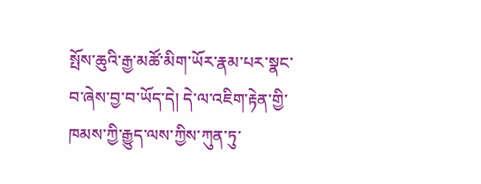སྤོས་ཆུའི་རྒྱ་མཚོ་མིག་ཡོར་རྣམ་པར་སྣང་བ་ཞེས་བྱ་བ་ཡོད་དེ། དེ་ལ་འཇིག་རྟེན་གྱི་ཁམས་ཀྱི་རྒྱུད་ལས་ཀྱིས་ཀུན་ཏུ་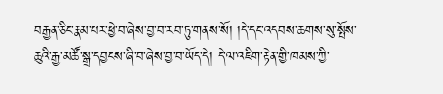བརྒྱན་ཅིང་རྣམ་པར་ཕྱེ་བ་ཞེས་བྱ་བ་རབ་ཏུ་གནས་སོ། །དེ་དང་འདབས་ཆགས་སུ་སྤོས་ཆུའི་རྒྱ་མཚོ་སྒྲ་དབྱངས་ཞི་བ་ཞེས་བྱ་བ་ཡོད་དེ། དེ་ལ་འཇིག་རྟེན་གྱི་ཁམས་ཀྱི་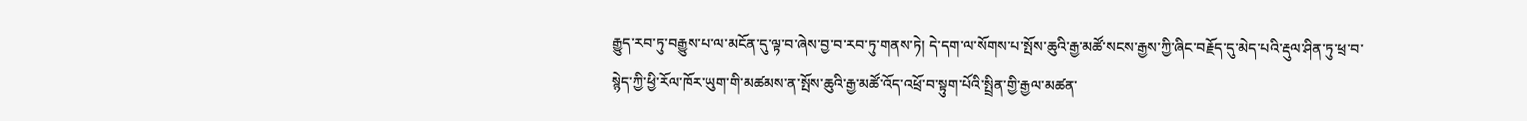རྒྱུད་རབ་ཏུ་བརྒྱུས་པ་ལ་མངོན་དུ་ལྟ་བ་ཞེས་བྱ་བ་རབ་ཏུ་གནས་ཏེ། དེ་དག་ལ་སོགས་པ་སྤོས་ཆུའི་རྒྱ་མཚོ་སངས་རྒྱས་ཀྱི་ཞིང་བརྗོད་དུ་མེད་པའི་རྡུལ་ཤིན་ཏུ་ཕྲ་བ་སྙེད་ཀྱི་ཕྱི་རོལ་ཁོར་ཡུག་གི་མཚམས་ན་སྤོས་ཆུའི་རྒྱ་མཚོ་འོད་འཕྲོ་བ་སྟུག་པོའི་སྤྲིན་གྱི་རྒྱལ་མཚན་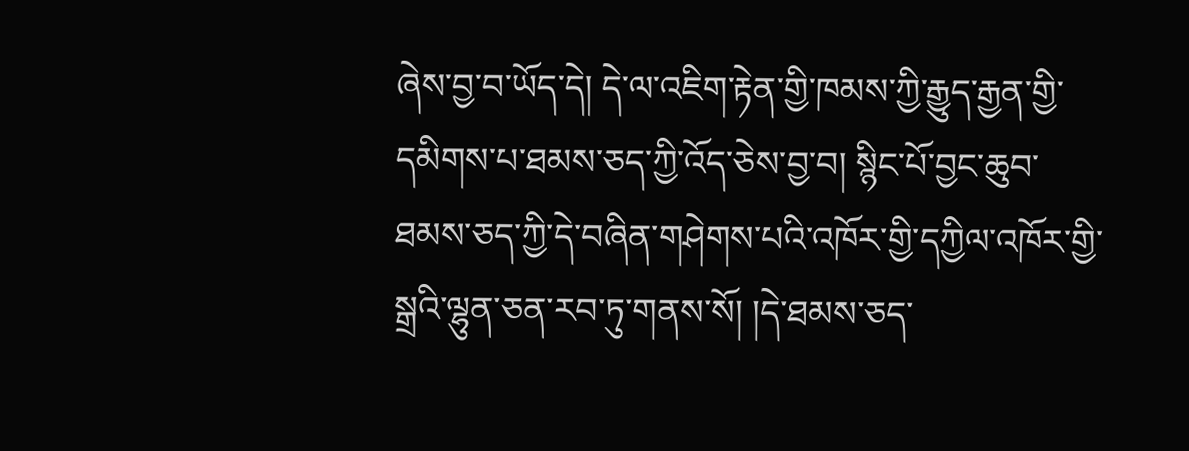ཞེས་བྱ་བ་ཡོད་དེ། དེ་ལ་འཇིག་རྟེན་གྱི་ཁམས་ཀྱི་རྒྱུད་རྒྱན་གྱི་དམིགས་པ་ཐམས་ཅད་ཀྱི་འོད་ཅེས་བྱ་བ། སྙིང་པོ་བྱང་ཆུབ་ཐམས་ཅད་ཀྱི་དེ་བཞིན་གཤེགས་པའི་འཁོར་གྱི་དཀྱིལ་འཁོར་གྱི་སྒྲའི་ལྷུན་ཅན་རབ་ཏུ་གནས་སོ། །དེ་ཐམས་ཅད་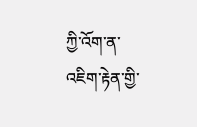ཀྱི་འོག་ན་འཇིག་རྟེན་གྱི་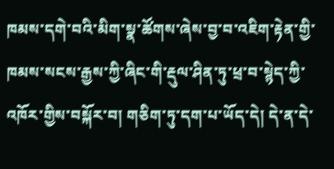ཁམས་དགེ་བའི་མིག་སྣ་ཚོགས་ཞེས་བྱ་བ་འཇིག་རྟེན་གྱི་ཁམས་སངས་རྒྱས་ཀྱི་ཞིང་གི་རྡུལ་ཤིན་ཏུ་ཕྲ་བ་སྙེད་ཀྱི་འཁོར་གྱིས་བསྐོར་བ། གཅིག་ཏུ་དག་པ་ཡོད་དེ། དེ་ན་དེ་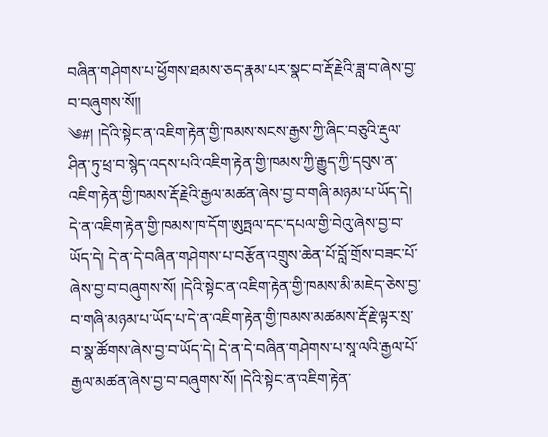བཞིན་གཤེགས་པ་ཕྱོགས་ཐམས་ཅད་རྣམ་པར་སྣང་བ་རྡོ་རྗེའི་ཟླ་བ་ཞེས་བྱ་བ་བཞུགས་སོ།།
༄#། །དེའི་སྟེང་ན་འཇིག་རྟེན་གྱི་ཁམས་སངས་རྒྱས་ཀྱི་ཞིང་བཅུའི་རྡུལ་ཤིན་ཏུ་ཕྲ་བ་སྙེད་འདས་པའི་འཇིག་རྟེན་གྱི་ཁམས་ཀྱི་རྒྱུད་ཀྱི་དབུས་ན་འཇིག་རྟེན་གྱི་ཁམས་རྡོ་རྗེའི་རྒྱལ་མཚན་ཞེས་བྱ་བ་གཞི་མཉམ་པ་ཡོད་དེ། དེ་ན་འཇིག་རྟེན་གྱི་ཁམས་ཁ་དོག་ཨུཏྤལ་དང་དཔལ་གྱི་བེའུ་ཞེས་བྱ་བ་ཡོད་དེ། དེ་ན་དེ་བཞིན་གཤེགས་པ་བརྩོན་འགྲུས་ཆེན་པོ་བློ་གྲོས་བཟང་པོ་ཞེས་བྱ་བ་བཞུགས་སོ། །དེའི་སྟེང་ན་འཇིག་རྟེན་གྱི་ཁམས་མི་མཇེད་ཅེས་བྱ་བ་གཞི་མཉམ་པ་ཡོད་པ་དེ་ན་འཇིག་རྟེན་གྱི་ཁམས་མཚམས་རྡོ་རྗེ་ལྟར་སྲ་བ་སྣ་ཚོགས་ཞེས་བྱ་བ་ཡོད་དེ། དེ་ན་དེ་བཞིན་གཤེགས་པ་སཱ་ལའི་རྒྱལ་པོ་རྒྱལ་མཚན་ཞེས་བྱ་བ་བཞུགས་སོ། །དེའི་སྟེང་ན་འཇིག་རྟེན་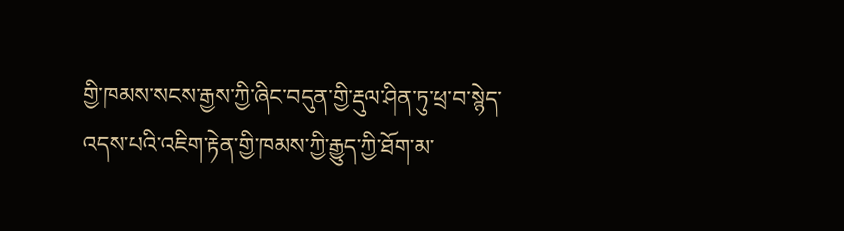གྱི་ཁམས་སངས་རྒྱས་ཀྱི་ཞིང་བདུན་གྱི་རྡུལ་ཤིན་ཏུ་ཕྲ་བ་སྙེད་འདས་པའི་འཇིག་རྟེན་གྱི་ཁམས་ཀྱི་རྒྱུད་ཀྱི་ཐོག་མ་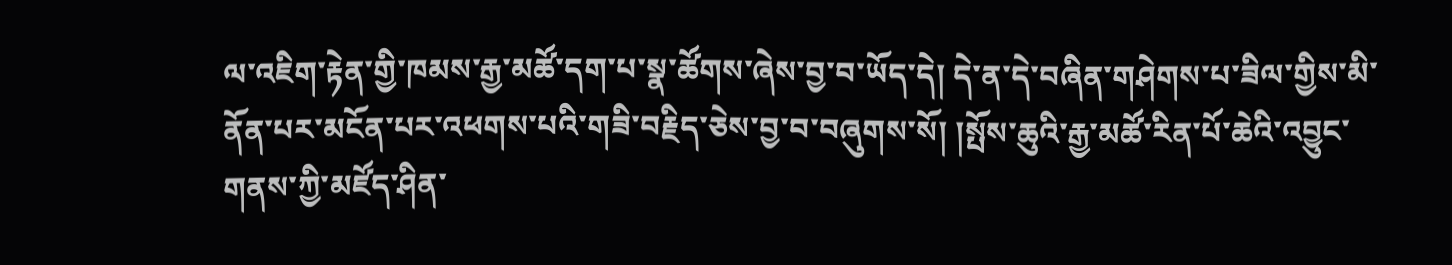ལ་འཇིག་རྟེན་གྱི་ཁམས་རྒྱ་མཚོ་དག་པ་སྣ་ཚོགས་ཞེས་བྱ་བ་ཡོད་དེ། དེ་ན་དེ་བཞིན་གཤེགས་པ་ཟིལ་གྱིས་མི་ནོན་པར་མངོན་པར་འཕགས་པའི་གཟི་བརྗིད་ཅེས་བྱ་བ་བཞུགས་སོ། །སྤོས་ཆུའི་རྒྱ་མཚོ་རིན་པོ་ཆེའི་འབྱུང་གནས་ཀྱི་མཛོད་ཤིན་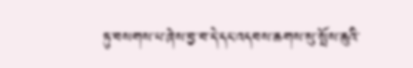ཏུ་བསགས་པ་ཞེས་བྱ་བ་དེ་དང་འདབས་ཆགས་སུ་སྤོས་ཆུའི་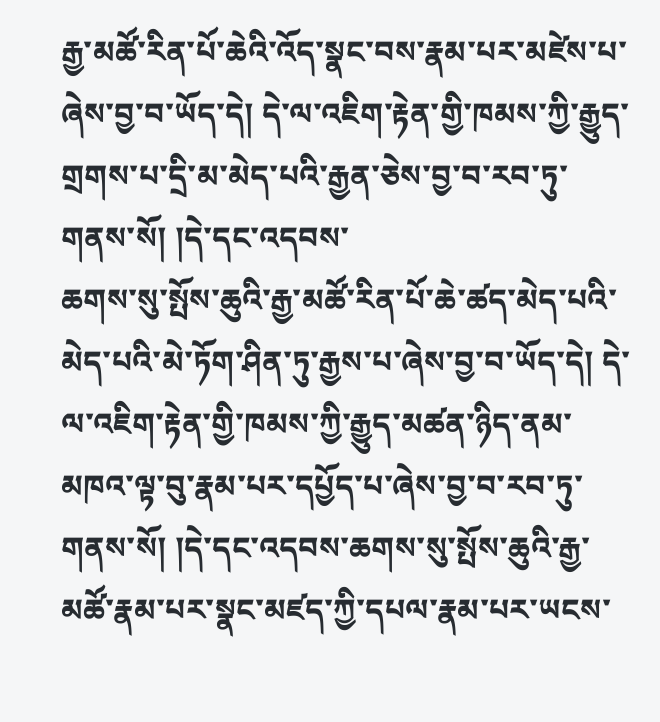རྒྱ་མཚོ་རིན་པོ་ཆེའི་འོད་སྣང་བས་རྣམ་པར་མཛེས་པ་ཞེས་བྱ་བ་ཡོད་དེ། དེ་ལ་འཇིག་རྟེན་གྱི་ཁམས་ཀྱི་རྒྱུད་གྲགས་པ་དྲི་མ་མེད་པའི་རྒྱན་ཅེས་བྱ་བ་རབ་ཏུ་གནས་སོ། །དེ་དང་འདབས་
ཆགས་སུ་སྤོས་ཆུའི་རྒྱ་མཚོ་རིན་པོ་ཆེ་ཚད་མེད་པའི་མེད་པའི་མེ་ཏོག་ཤིན་ཏུ་རྒྱས་པ་ཞེས་བྱ་བ་ཡོད་དེ། དེ་ལ་འཇིག་རྟེན་གྱི་ཁམས་ཀྱི་རྒྱུད་མཚན་ཉིད་ནམ་མཁའ་ལྟ་བུ་རྣམ་པར་དཔྱོད་པ་ཞེས་བྱ་བ་རབ་ཏུ་གནས་སོ། །དེ་དང་འདབས་ཆགས་སུ་སྤོས་ཆུའི་རྒྱ་མཚོ་རྣམ་པར་སྣང་མཛད་ཀྱི་དཔལ་རྣམ་པར་ཡངས་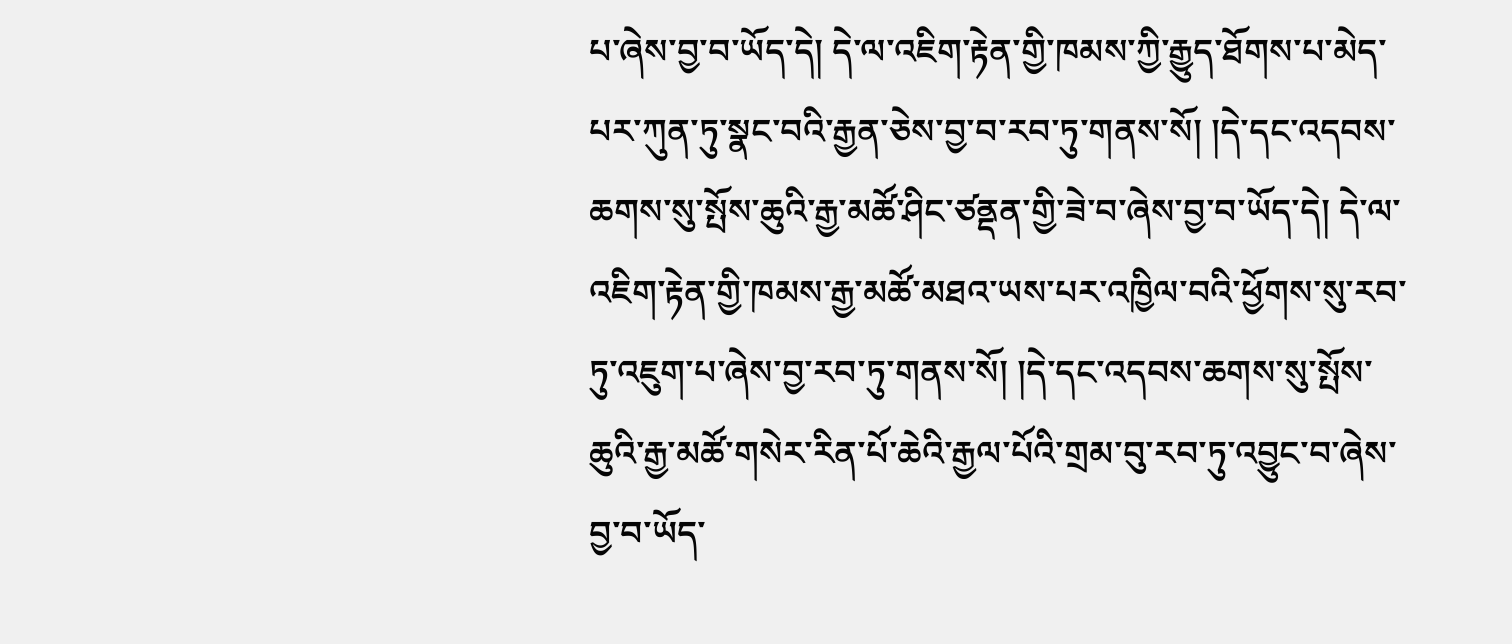པ་ཞེས་བྱ་བ་ཡོད་དེ། དེ་ལ་འཇིག་རྟེན་གྱི་ཁམས་ཀྱི་རྒྱུད་ཐོགས་པ་མེད་པར་ཀུན་ཏུ་སྣང་བའི་རྒྱན་ཅེས་བྱ་བ་རབ་ཏུ་གནས་སོ། །དེ་དང་འདབས་ཆགས་སུ་སྤོས་ཆུའི་རྒྱ་མཚོ་ཤིང་ཙནྡན་གྱི་ཟེ་བ་ཞེས་བྱ་བ་ཡོད་དེ། དེ་ལ་འཇིག་རྟེན་གྱི་ཁམས་རྒྱ་མཚོ་མཐའ་ཡས་པར་འཁྱིལ་བའི་ཕྱོགས་སུ་རབ་ཏུ་འཇུག་པ་ཞེས་བྱ་རབ་ཏུ་གནས་སོ། །དེ་དང་འདབས་ཆགས་སུ་སྤོས་ཆུའི་རྒྱ་མཚོ་གསེར་རིན་པོ་ཆེའི་རྒྱལ་པོའི་གྲམ་བུ་རབ་ཏུ་འབྱུང་བ་ཞེས་བྱ་བ་ཡོད་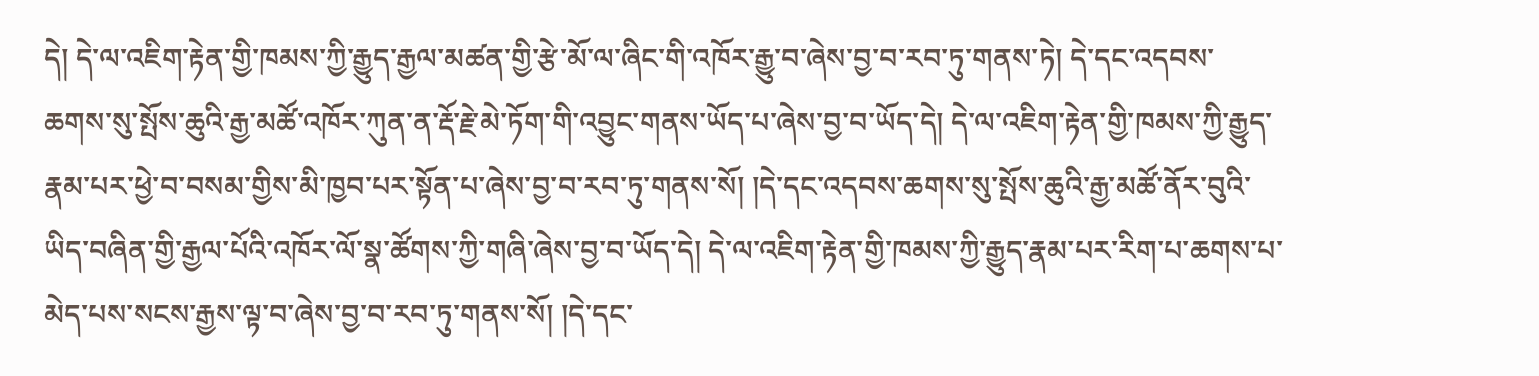དེ། དེ་ལ་འཇིག་རྟེན་གྱི་ཁམས་ཀྱི་རྒྱུད་རྒྱལ་མཚན་གྱི་རྩེ་མོ་ལ་ཞིང་གི་འཁོར་རྒྱུ་བ་ཞེས་བྱ་བ་རབ་ཏུ་གནས་ཏེ། དེ་དང་འདབས་ཆགས་སུ་སྤོས་ཆུའི་རྒྱ་མཚོ་འཁོར་ཀུན་ན་རྡོ་རྗེ་མེ་ཏོག་གི་འབྱུང་གནས་ཡོད་པ་ཞེས་བྱ་བ་ཡོད་དེ། དེ་ལ་འཇིག་རྟེན་གྱི་ཁམས་ཀྱི་རྒྱུད་རྣམ་པར་ཕྱེ་བ་བསམ་གྱིས་མི་ཁྱབ་པར་སྟོན་པ་ཞེས་བྱ་བ་རབ་ཏུ་གནས་སོ། །དེ་དང་འདབས་ཆགས་སུ་སྤོས་ཆུའི་རྒྱ་མཚོ་ནོར་བུའི་ཡིད་བཞིན་གྱི་རྒྱལ་པོའི་འཁོར་ལོ་སྣ་ཚོགས་ཀྱི་གཞི་ཞེས་བྱ་བ་ཡོད་དེ། དེ་ལ་འཇིག་རྟེན་གྱི་ཁམས་ཀྱི་རྒྱུད་རྣམ་པར་རིག་པ་ཆགས་པ་མེད་པས་སངས་རྒྱས་ལྟ་བ་ཞེས་བྱ་བ་རབ་ཏུ་གནས་སོ། །དེ་དང་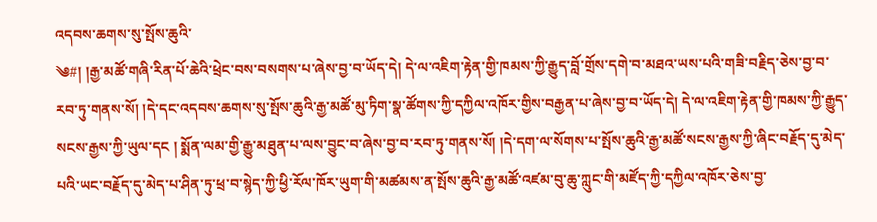འདབས་ཆགས་སུ་སྤོས་ཆུའི་
༄#། །རྒྱ་མཚོ་གཞི་རིན་པོ་ཆེའི་ཕྲེང་བས་བསགས་པ་ཞེས་བྱ་བ་ཡོད་དེ། དེ་ལ་འཇིག་རྟེན་གྱི་ཁམས་ཀྱི་རྒྱུད་བློ་གྲོས་དགེ་བ་མཐའ་ཡས་པའི་གཟི་བརྗིད་ཅེས་བྱ་བ་རབ་ཏུ་གནས་སོ། །དེ་དང་འདབས་ཆགས་སུ་སྤོས་ཆུའི་རྒྱ་མཚོ་མུ་ཏིག་སྣ་ཚོགས་ཀྱི་དཀྱིལ་འཁོར་གྱིས་བརྒྱན་པ་ཞེས་བྱ་བ་ཡོད་དེ། དེ་ལ་འཇིག་རྟེན་གྱི་ཁམས་ཀྱི་རྒྱུད་སངས་རྒྱས་ཀྱི་ཡུལ་དང ། སྨོན་ལམ་གྱི་རྒྱུ་མཐུན་པ་ལས་བྱུང་བ་ཞེས་བྱ་བ་རབ་ཏུ་གནས་སོ། །དེ་དག་ལ་སོགས་པ་སྤོས་ཆུའི་རྒྱ་མཚོ་སངས་རྒྱས་ཀྱི་ཞིང་བརྗོད་དུ་མེད་པའི་ཡང་བརྗོད་དུ་མེད་པ་ཤིན་ཏུ་ཕྲ་བ་སྙེད་ཀྱི་ཕྱི་རོལ་ཁོར་ཡུག་གི་མཚམས་ན་སྤོས་ཆུའི་རྒྱ་མཚོ་འཛམ་བུ་ཆུ་ཀླུང་གི་མཛོད་ཀྱི་དཀྱིལ་འཁོར་ཅེས་བྱ་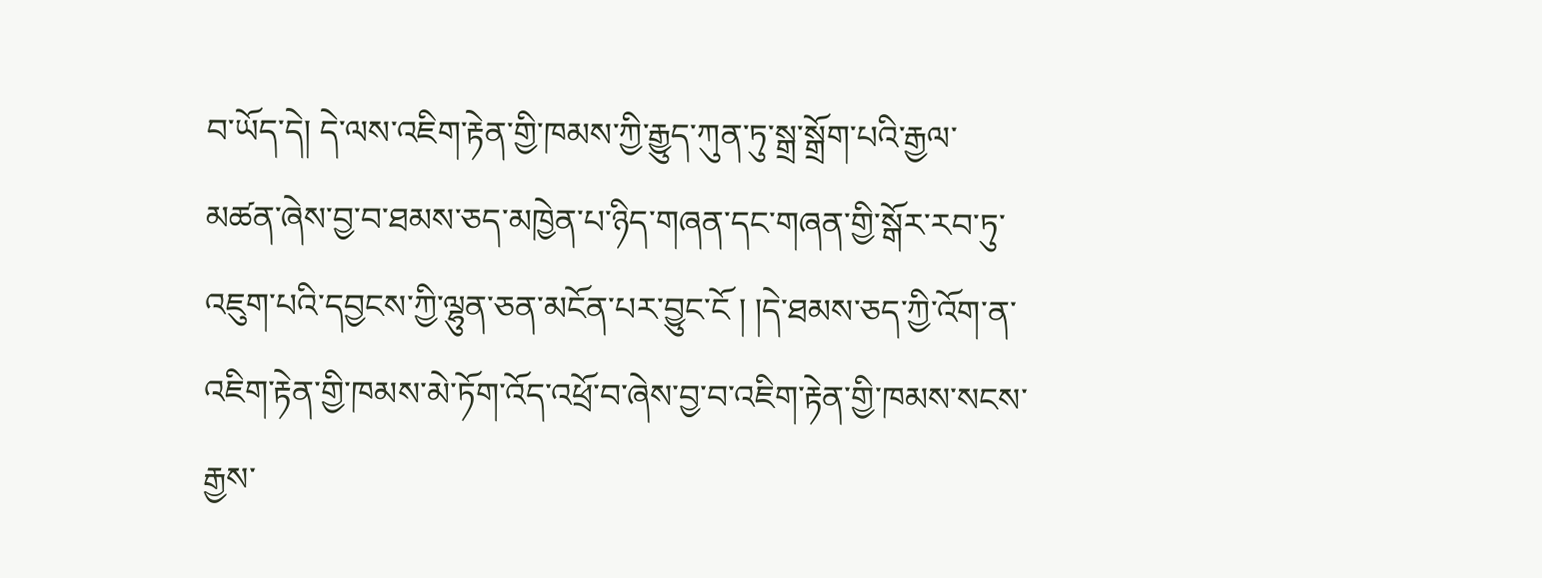བ་ཡོད་དེ། དེ་ལས་འཇིག་རྟེན་གྱི་ཁམས་ཀྱི་རྒྱུད་ཀུན་ཏུ་སྒྲ་སྒྲོག་པའི་རྒྱལ་མཚན་ཞེས་བྱ་བ་ཐམས་ཅད་མཁྱེན་པ་ཉིད་གཞན་དང་གཞན་གྱི་སྒོར་རབ་ཏུ་འཇུག་པའི་དབྱངས་ཀྱི་ལྷུན་ཅན་མངོན་པར་བྱུང་ངོ ། །དེ་ཐམས་ཅད་ཀྱི་འོག་ན་འཇིག་རྟེན་གྱི་ཁམས་མེ་ཏོག་འོད་འཕྲོ་བ་ཞེས་བྱ་བ་འཇིག་རྟེན་གྱི་ཁམས་སངས་རྒྱས་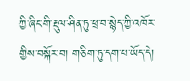ཀྱི་ཞིང་གི་རྡུལ་ཤིན་ཏུ་ཕྲ་བ་སྙེད་ཀྱི་འཁོར་གྱིས་བསྐོར་བ། གཅིག་ཏུ་དག་པ་ཡོད་དེ།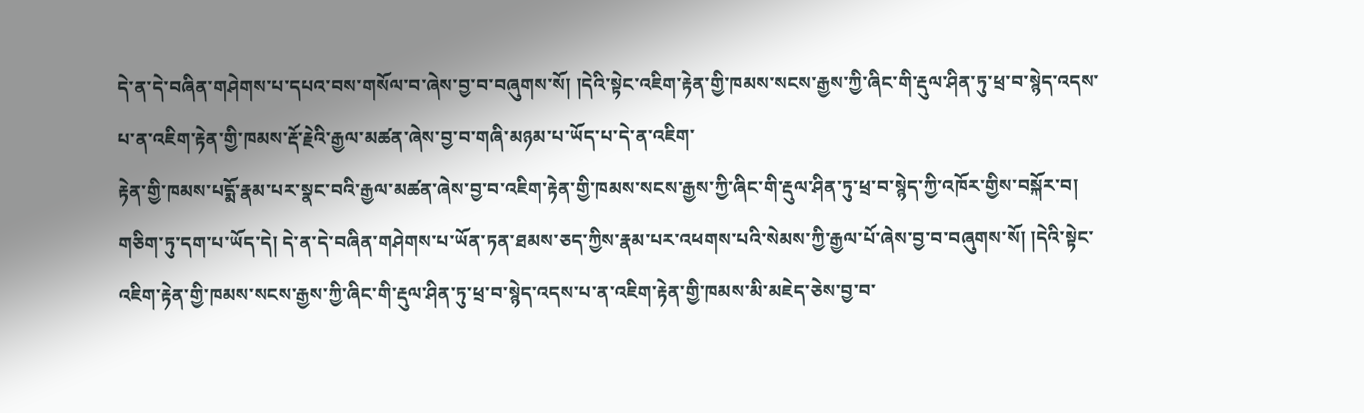དེ་ན་དེ་བཞིན་གཤེགས་པ་དཔའ་བས་གསོལ་བ་ཞེས་བྱ་བ་བཞུགས་སོ། །དེའི་སྟེང་འཇིག་རྟེན་གྱི་ཁམས་སངས་རྒྱས་ཀྱི་ཞིང་གི་རྡུལ་ཤིན་ཏུ་ཕྲ་བ་སྙེད་འདས་པ་ན་འཇིག་རྟེན་གྱི་ཁམས་རྡོ་རྗེའི་རྒྱལ་མཚན་ཞེས་བྱ་བ་གཞི་མཉམ་པ་ཡོད་པ་དེ་ན་འཇིག་
རྟེན་གྱི་ཁམས་པདྨོ་རྣམ་པར་སྣང་བའི་རྒྱལ་མཚན་ཞེས་བྱ་བ་འཇིག་རྟེན་གྱི་ཁམས་སངས་རྒྱས་ཀྱི་ཞིང་གི་རྡུལ་ཤིན་ཏུ་ཕྲ་བ་སྙེད་ཀྱི་འཁོར་གྱིས་བསྐོར་བ། གཅིག་ཏུ་དག་པ་ཡོད་དེ། དེ་ན་དེ་བཞིན་གཤེགས་པ་ཡོན་ཏན་ཐམས་ཅད་ཀྱིས་རྣམ་པར་འཕགས་པའི་སེམས་ཀྱི་རྒྱལ་པོ་ཞེས་བྱ་བ་བཞུགས་སོ། །དེའི་སྟེང་འཇིག་རྟེན་གྱི་ཁམས་སངས་རྒྱས་ཀྱི་ཞིང་གི་རྡུལ་ཤིན་ཏུ་ཕྲ་བ་སྙེད་འདས་པ་ན་འཇིག་རྟེན་གྱི་ཁམས་མི་མཇེད་ཅེས་བྱ་བ་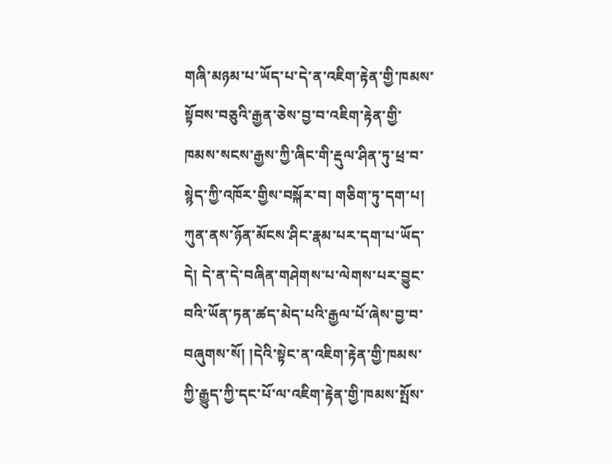གཞི་མཉམ་པ་ཡོད་པ་དེ་ན་འཇིག་རྟེན་གྱི་ཁམས་སྟོབས་བཅུའི་རྒྱན་ཅེས་བྱ་བ་འཇིག་རྟེན་གྱི་ཁམས་སངས་རྒྱས་ཀྱི་ཞིང་གི་རྡུལ་ཤིན་ཏུ་ཕྲ་བ་སྙེད་ཀྱི་འཁོར་གྱིས་བསྐོར་བ། གཅིག་ཏུ་དག་པ། ཀུན་ནས་ཉོན་མོངས་ཤིང་རྣམ་པར་དག་པ་ཡོད་དེ། དེ་ན་དེ་བཞིན་གཤེགས་པ་ལེགས་པར་བྱུང་བའི་ཡོན་ཏན་ཚད་མེད་པའི་རྒྱལ་པོ་ཞེས་བྱ་བ་བཞུགས་སོ། །དེའི་སྟེང་ན་འཇིག་རྟེན་གྱི་ཁམས་ཀྱི་རྒྱུད་ཀྱི་དང་པོ་ལ་འཇིག་རྟེན་གྱི་ཁམས་སྤོས་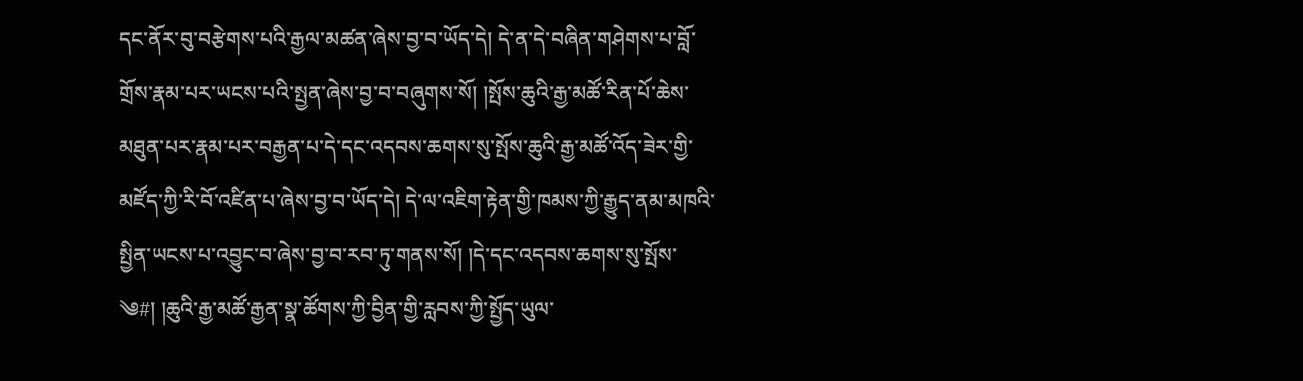དང་ནོར་བུ་བརྩེགས་པའི་རྒྱལ་མཚན་ཞེས་བྱ་བ་ཡོད་དེ། དེ་ན་དེ་བཞིན་གཤེགས་པ་བློ་གྲོས་རྣམ་པར་ཡངས་པའི་སྤྱན་ཞེས་བྱ་བ་བཞུགས་སོ། །སྤོས་ཆུའི་རྒྱ་མཚོ་རིན་པོ་ཆེས་མཐུན་པར་རྣམ་པར་བརྒྱན་པ་དེ་དང་འདབས་ཆགས་སུ་སྤོས་ཆུའི་རྒྱ་མཚོ་འོད་ཟེར་གྱི་མཛོད་ཀྱི་རི་བོ་འཛིན་པ་ཞེས་བྱ་བ་ཡོད་དེ། དེ་ལ་འཇིག་རྟེན་གྱི་ཁམས་ཀྱི་རྒྱུད་ནམ་མཁའི་སྤྱིན་ཡངས་པ་འབྱུང་བ་ཞེས་བྱ་བ་རབ་ཏུ་གནས་སོ། །དེ་དང་འདབས་ཆགས་སུ་སྤོས་
༄#། །ཆུའི་རྒྱ་མཚོ་རྒྱན་སྣ་ཚོགས་ཀྱི་བྱིན་གྱི་རླབས་ཀྱི་སྤྱོད་ཡུལ་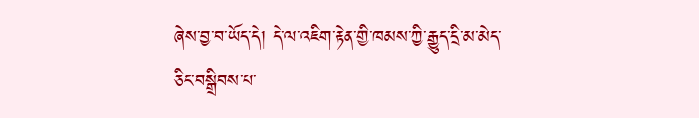ཞེས་བྱ་བ་ཡོད་དེ། དེ་ལ་འཇིག་རྟེན་གྱི་ཁམས་ཀྱི་རྒྱུད་དྲི་མ་མེད་ཅིང་བསྒྲིབས་པ་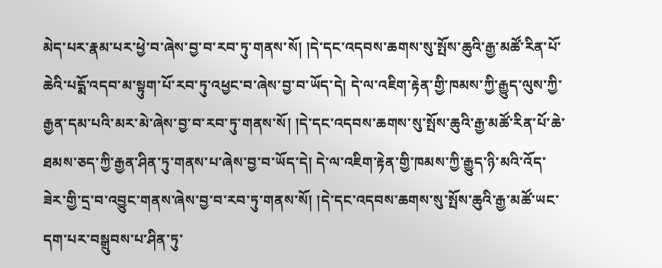མེད་པར་རྣམ་པར་ཕྱེ་བ་ཞེས་བྱ་བ་རབ་ཏུ་གནས་སོ། །དེ་དང་འདབས་ཆགས་སུ་སྤོས་ཆུའི་རྒྱ་མཚོ་རིན་པོ་ཆེའི་པདྨོ་འདབ་མ་སྟུག་པོ་རབ་ཏུ་འཕྱང་བ་ཞེས་བྱ་བ་ཡོད་དེ། དེ་ལ་འཇིག་རྟེན་གྱི་ཁམས་ཀྱི་རྒྱུད་ལུས་ཀྱི་རྒྱན་དམ་པའི་མར་མེ་ཞེས་བྱ་བ་རབ་ཏུ་གནས་སོ། །དེ་དང་འདབས་ཆགས་སུ་སྤོས་ཆུའི་རྒྱ་མཚོ་རིན་པོ་ཆེ་ཐམས་ཅད་ཀྱི་རྒྱན་ཤིན་ཏུ་གནས་པ་ཞེས་བྱ་བ་ཡོད་དེ། དེ་ལ་འཇིག་རྟེན་གྱི་ཁམས་ཀྱི་རྒྱུད་ཉི་མའི་འོད་ཟེར་གྱི་དྲ་བ་འབྱུང་གནས་ཞེས་བྱ་བ་རབ་ཏུ་གནས་སོ། །དེ་དང་འདབས་ཆགས་སུ་སྤོས་ཆུའི་རྒྱ་མཚོ་ཡང་དག་པར་བསྒྲུབས་པ་ཤིན་ཏུ་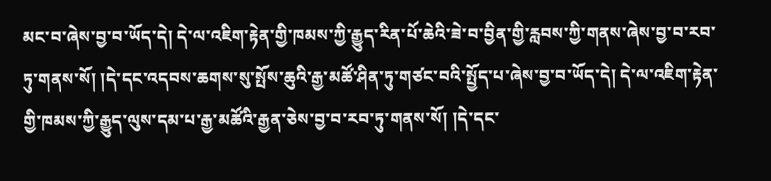མང་བ་ཞེས་བྱ་བ་ཡོད་དེ། དེ་ལ་འཇིག་རྟེན་གྱི་ཁམས་ཀྱི་རྒྱུད་རིན་པོ་ཆེའི་ཟེ་བ་བྱིན་གྱི་རླབས་ཀྱི་གནས་ཞེས་བྱ་བ་རབ་ཏུ་གནས་སོ། །དེ་དང་འདབས་ཆགས་སུ་སྤོས་ཆུའི་རྒྱ་མཚོ་ཤིན་ཏུ་གཙང་བའི་སྤྱོད་པ་ཞེས་བྱ་བ་ཡོད་དེ། དེ་ལ་འཇིག་རྟེན་གྱི་ཁམས་ཀྱི་རྒྱུད་ལུས་དམ་པ་རྒྱ་མཚོའི་རྒྱན་ཅེས་བྱ་བ་རབ་ཏུ་གནས་སོ། །དེ་དང་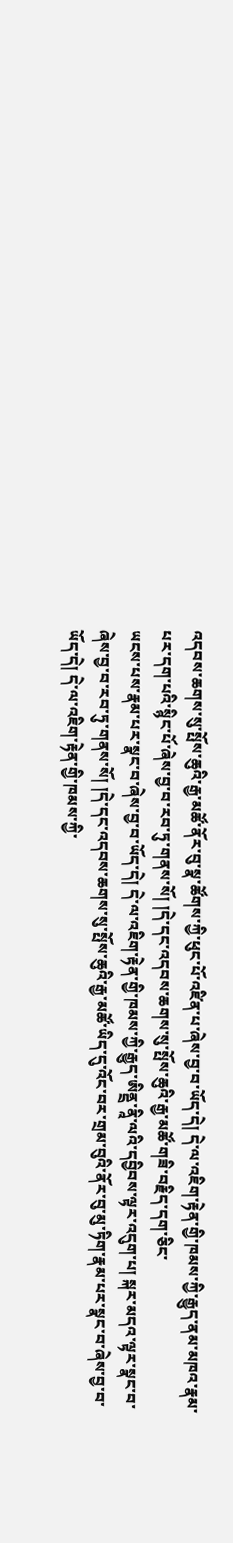འདབས་ཆགས་སུ་སྤོས་ཆུའི་རྒྱ་མཚོ་ནོར་བུ་སྣ་ཚོགས་ཀྱི་ཕུང་པོ་འཛིན་པ་ཞེས་བྱ་བ་ཡོད་དེ། དེ་ལ་འཇིག་རྟེན་གྱི་ཁམས་ཀྱི་རྒྱུད་ནམ་མཁའ་རྣམ་པར་དག་པའི་སྙིང་པོ་ཞེས་བྱ་བ་རབ་ཏུ་གནས་སོ། །དེ་དང་འདབས་ཆགས་སུ་སྤོས་ཆུའི་རྒྱ་མཚོ་གཟི་བརྗིད་དག་ཅིང་
ཡངས་པས་རྣམ་པར་སྣང་བ་ཞེས་བྱ་བ་ཡོད་དེ། དེ་ལ་འཇིག་རྟེན་གྱི་ཁམས་ཀྱི་རྒྱུད་ཨིནྡྲ་ནཱི་ལའི་དབྱིབས་ལྟར་འདུག་པ། སྐར་མདའ་ལྟར་སྣང་བ་ཞེས་བྱ་བ་རབ་ཏུ་གནས་སོ། །དེ་དང་འདབས་ཆགས་སུ་སྤོས་ཆུའི་རྒྱ་མཚོ་ཡིད་དུ་འོང་བར་གྲམ་བུའི་ནོར་བུ་མུ་ཏིག་རྣམ་པར་སྣང་བ་ཞེས་བྱ་བ་ཡོད་དེ། དེ་ལ་འཇིག་རྟེན་གྱི་ཁམས་ཀྱི་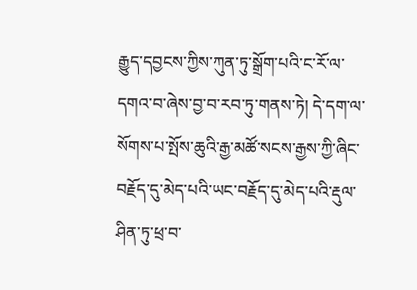རྒྱུད་དབྱངས་ཀྱིས་ཀུན་ཏུ་སྒྲོག་པའི་ང་རོ་ལ་དགའ་བ་ཞེས་བྱ་བ་རབ་ཏུ་གནས་ཏེ། དེ་དག་ལ་སོགས་པ་སྤོས་ཆུའི་རྒྱ་མཚོ་སངས་རྒྱས་ཀྱི་ཞིང་བརྗོད་དུ་མེད་པའི་ཡང་བརྗོད་དུ་མེད་པའི་རྡུལ་ཤིན་ཏུ་ཕྲ་བ་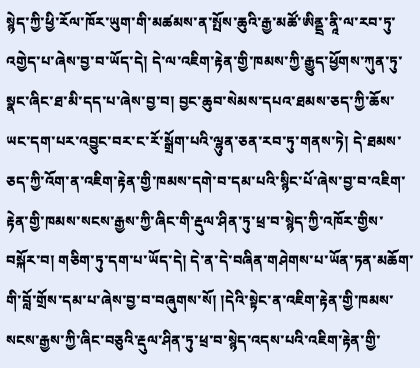སྙེད་ཀྱི་ཕྱི་རོལ་ཁོར་ཡུག་གི་མཚམས་ན་སྤོས་ཆུའི་རྒྱ་མཚོ་ཨིནྡྲ་ནཱི་ལ་རབ་ཏུ་འགྱེད་པ་ཞེས་བྱ་བ་ཡོད་དེ། དེ་ལ་འཇིག་རྟེན་གྱི་ཁམས་ཀྱི་རྒྱུད་ཕྱོགས་ཀུན་ཏུ་སྣང་ཞིང་ཐ་མི་དད་པ་ཞེས་བྱ་བ། བྱང་ཆུབ་སེམས་དཔའ་ཐམས་ཅད་ཀྱི་ཆོས་ཡང་དག་པར་འབྱུང་བར་ང་རོ་སྒྲོག་པའི་ལྷུན་ཅན་རབ་ཏུ་གནས་ཏེ། དེ་ཐམས་ཅད་ཀྱི་འོག་ན་འཇིག་རྟེན་གྱི་ཁམས་དགེ་བ་དམ་པའི་སྙིང་པོ་ཞེས་བྱ་བ་འཇིག་རྟེན་གྱི་ཁམས་སངས་རྒྱས་ཀྱི་ཞིང་གི་རྡུལ་ཤིན་ཏུ་ཕྲ་བ་སྙེད་ཀྱི་འཁོར་གྱིས་བསྐོར་བ། གཅིག་ཏུ་དག་པ་ཡོད་དེ། དེ་ན་དེ་བཞིན་གཤེགས་པ་ཡོན་ཏན་མཆོག་གི་བློ་གྲོས་དམ་པ་ཞེས་བྱ་བ་བཞུགས་སོ། །དེའི་སྟེང་ན་འཇིག་རྟེན་གྱི་ཁམས་སངས་རྒྱས་ཀྱི་ཞིང་བཅུའི་རྡུལ་ཤིན་ཏུ་ཕྲ་བ་སྙེད་འདས་པའི་འཇིག་རྟེན་གྱི་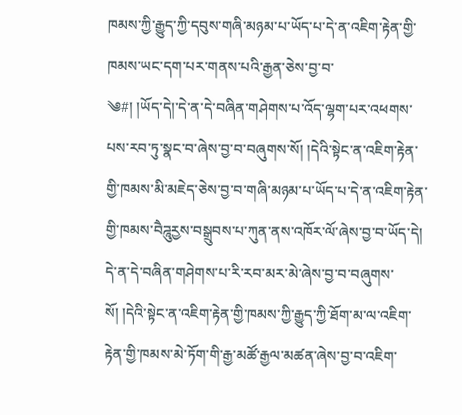ཁམས་ཀྱི་རྒྱུད་ཀྱི་དབུས་གཞི་མཉམ་པ་ཡོད་པ་དེ་ན་འཇིག་རྟེན་གྱི་ཁམས་ཡང་དག་པར་གནས་པའི་རྒྱན་ཅེས་བྱ་བ་
༄#། །ཡོད་དེ།་དེ་ན་དེ་བཞིན་གཤེགས་པ་འོད་ལྷག་པར་འཕགས་པས་རབ་ཏུ་སྣང་བ་ཞེས་བྱ་བ་བཞུགས་སོ། །དེའི་སྟེང་ན་འཇིག་རྟེན་གྱི་ཁམས་མི་མཇེད་ཅེས་བྱ་བ་གཞི་མཉམ་པ་ཡོད་པ་དེ་ན་འཇིག་རྟེན་གྱི་ཁམས་བཻཌཱུརྱས་བསྒྲུབས་པ་ཀུན་ནས་འཁོར་ལོ་ཞེས་བྱ་བ་ཡོད་དེ། དེ་ན་དེ་བཞིན་གཤེགས་པ་རི་རབ་མར་མེ་ཞེས་བྱ་བ་བཞུགས་སོ། །དེའི་སྟེང་ན་འཇིག་རྟེན་གྱི་ཁམས་ཀྱི་རྒྱུད་ཀྱི་ཐོག་མ་ལ་འཇིག་རྟེན་གྱི་ཁམས་མེ་ཏོག་གི་རྒྱ་མཚོ་རྒྱལ་མཚན་ཞེས་བྱ་བ་འཇིག་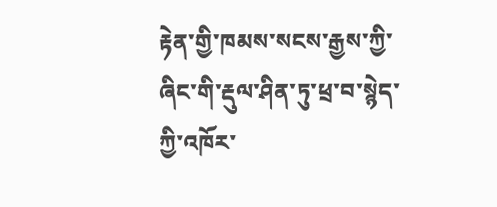རྟེན་གྱི་ཁམས་སངས་རྒྱས་ཀྱི་ཞིང་གི་རྡུལ་ཤིན་ཏུ་ཕྲ་བ་སྙེད་ཀྱི་འཁོར་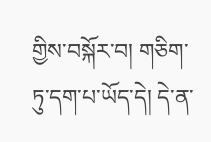གྱིས་བསྐོར་བ། གཅིག་ཏུ་དག་པ་ཡོད་དེ། དེ་ན་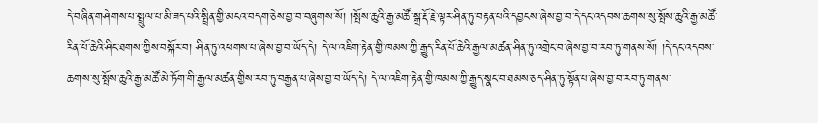དེ་བཞིན་གཤེགས་པ་སྤྲུལ་པ་མི་ཟད་པའི་སྤྲིན་གྱི་མངའ་བདག་ཅེས་བྱ་བ་བཞུགས་སོ། །སྤོས་ཆུའི་རྒྱ་མཚོ་སྒྲ་རྡོ་རྗེ་ལྟར་ཤིན་ཏུ་བརྟན་པའི་དབྱངས་ཞེས་བྱ་བ་དེ་དང་འདབས་ཆགས་སུ་སྤོས་ཆུའི་རྒྱ་མཚོ་རིན་པོ་ཆེའི་ཤིང་ཐགས་ཀྱིས་བསྐོར་བ། ཤིན་ཏུ་འཕགས་པ་ཞེས་བྱ་བ་ཡོད་དེ། དེ་ལ་འཇིག་རྟེན་གྱི་ཁམས་ཀྱི་རྒྱུད་རིན་པོ་ཆེའི་རྒྱལ་མཚན་ཤིན་ཏུ་འགྲེང་བ་ཞེས་བྱ་བ་རབ་ཏུ་གནས་སོ། །དེ་དང་འདབས་ཆགས་སུ་སྤོས་ཆུའི་རྒྱ་མཚོ་མེ་ཏོག་གི་རྒྱལ་མཚན་གྱིས་རབ་ཏུ་བརྒྱན་པ་ཞེས་བྱ་བ་ཡོད་དེ། དེ་ལ་འཇིག་རྟེན་གྱི་ཁམས་ཀྱི་རྒྱུད་སྣང་བ་ཐམས་ཅད་ཤིན་ཏུ་སྟོན་པ་ཞེས་བྱ་བ་རབ་ཏུ་གནས་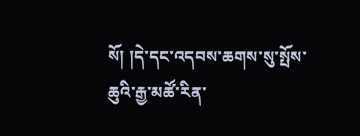སོ། །དེ་དང་འདབས་ཆགས་སུ་སྤོས་ཆུའི་རྒྱ་མཚོ་རིན་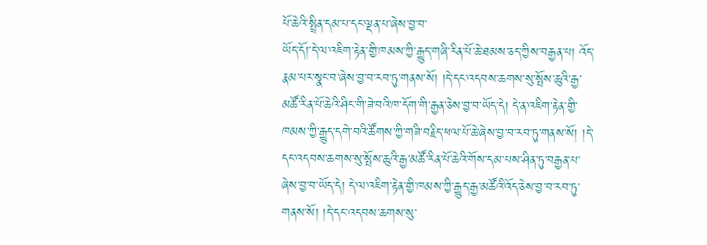པོ་ཆེའི་སྤྲིན་དམ་པ་དང་ལྡན་པ་ཞེས་བྱ་བ་
ཡོད་དོ།་དེ་ལ་འཇིག་རྟེན་གྱི་ཁམས་ཀྱི་རྒྱུད་གཞི་རིན་པོ་ཆེ་ཐམས་ཅད་ཀྱིས་བརྒྱན་པ། འོད་རྣམ་པར་སྣང་བ་ཞེས་བྱ་བ་རབ་ཏུ་གནས་སོ། །དེ་དང་འདབས་ཆགས་སུ་སྤོས་ཆུའི་རྒྱ་མཚོ་རིན་པོ་ཆེའི་ཤིང་གི་ཟེ་བའི་ཁ་དོག་གི་རྒྱན་ཅེས་བྱ་བ་ཡོད་དེ། དེ་ན་འཇིག་རྟེན་གྱི་ཁམས་ཀྱི་རྒྱུད་དགེ་བའི་ཚོགས་ཀྱི་གཟི་བརྗིད་ཕལ་པོ་ཆེ་ཞེས་བྱ་བ་རབ་ཏུ་གནས་སོ། །དེ་དང་འདབས་ཆགས་སུ་སྤོས་ཆུའི་རྒྱ་མཚོ་རིན་པོ་ཆེའི་གོས་དམ་པས་ཤིན་ཏུ་བརྒྱན་པ་ཞེས་བྱ་བ་ཡོད་དེ། དེ་ལ་འཇིག་རྟེན་གྱི་ཁམས་ཀྱི་རྒྱུད་རྒྱ་མཚོའི་འོད་ཅེས་བྱ་བ་རབ་ཏུ་གནས་སོ། །དེ་དང་འདབས་ཆགས་སུ་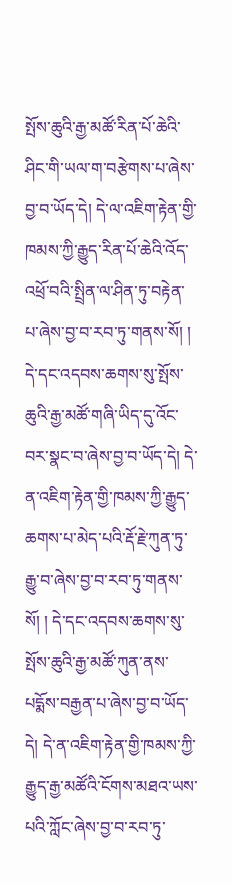སྤོས་ཆུའི་རྒྱ་མཚོ་རིན་པོ་ཆེའི་ཤིང་གི་ཡལ་ག་བརྩེགས་པ་ཞེས་བྱ་བ་ཡོད་དེ། དེ་ལ་འཇིག་རྟེན་གྱི་ཁམས་ཀྱི་རྒྱུད་རིན་པོ་ཆེའི་འོད་འཕྲོ་བའི་སྤྲིན་ལ་ཤིན་ཏུ་བརྟེན་པ་ཞེས་བྱ་བ་རབ་ཏུ་གནས་སོ། ། དེ་དང་འདབས་ཆགས་སུ་སྤོས་ཆུའི་རྒྱ་མཚོ་གཞི་ཡིད་དུ་འོང་བར་སྣང་བ་ཞེས་བྱ་བ་ཡོད་དེ། དེ་ན་འཇིག་རྟེན་གྱི་ཁམས་ཀྱི་རྒྱུད་ཆགས་པ་མེད་པའི་རྡོ་རྗེ་ཀུན་ཏུ་རྒྱུ་བ་ཞེས་བྱ་བ་རབ་ཏུ་གནས་སོ། ། དེ་དང་འདབས་ཆགས་སུ་སྤོས་ཆུའི་རྒྱ་མཚོ་ཀུན་ནས་པདྨོས་བརྒྱན་པ་ཞེས་བྱ་བ་ཡོད་དེ། དེ་ན་འཇིག་རྟེན་གྱི་ཁམས་ཀྱི་རྒྱུད་རྒྱ་མཚོའི་ངོགས་མཐའ་ཡས་པའི་ཀློང་ཞེས་བྱ་བ་རབ་ཏུ་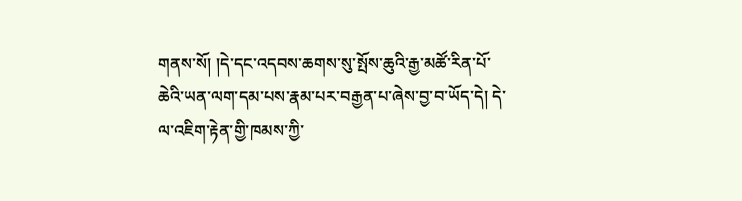གནས་སོ། །དེ་དང་འདབས་ཆགས་སུ་སྤོས་ཆུའི་རྒྱ་མཚོ་རིན་པོ་ཆེའི་ཡན་ལག་དམ་པས་རྣམ་པར་བརྒྱན་པ་ཞེས་བྱ་བ་ཡོད་དེ། དེ་ལ་འཇིག་རྟེན་གྱི་ཁམས་ཀྱི་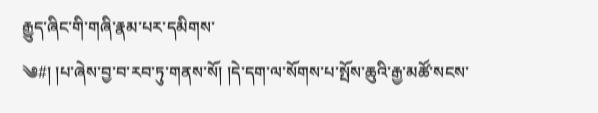རྒྱུད་ཞིང་གི་གཞི་རྣམ་པར་དམིགས་
༄#། །པ་ཞེས་བྱ་བ་རབ་ཏུ་གནས་སོ། །དེ་དག་ལ་སོགས་པ་སྤོས་ཆུའི་རྒྱ་མཚོ་སངས་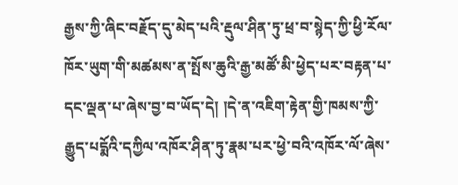རྒྱས་ཀྱི་ཞིང་བརྗོད་དུ་མེད་པའི་རྡུལ་ཤིན་ཏུ་ཕྲ་བ་སྙེད་ཀྱི་ཕྱི་རོལ་ཁོར་ཡུག་གི་མཚམས་ན་སྤོས་ཆུའི་རྒྱ་མཚོ་མི་ཕྱེད་པར་བརྟན་པ་དང་ལྡན་པ་ཞེས་བྱ་བ་ཡོད་དེ། །དེ་ན་འཇིག་རྟེན་གྱི་ཁམས་ཀྱི་རྒྱུད་པདྨོའི་དཀྱིལ་འཁོར་ཤིན་ཏུ་རྣམ་པར་ཕྱེ་བའི་འཁོར་ལོ་ཞེས་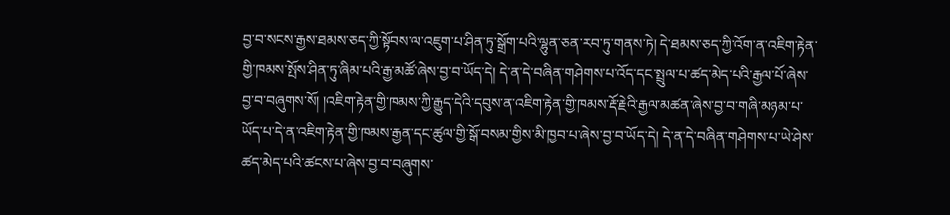བྱ་བ་སངས་རྒྱས་ཐམས་ཅད་ཀྱི་སྟོབས་ལ་འཇུག་པ་ཤིན་ཏུ་སྒྲོག་པའི་ལྷུན་ཅན་རབ་ཏུ་གནས་ཏེ། དེ་ཐམས་ཅད་ཀྱི་འོག་ན་འཇིག་རྟེན་གྱི་ཁམས་སྤོས་ཤིན་ཏུ་ཞིམ་པའི་རྒྱ་མཚོ་ཞེས་བྱ་བ་ཡོད་དེ། དེ་ན་དེ་བཞིན་གཤེགས་པ་འོད་དང་སྤྲུལ་པ་ཚད་མེད་པའི་རྒྱལ་པོ་ཞེས་བྱ་བ་བཞུགས་སོ། །འཇིག་རྟེན་གྱི་ཁམས་ཀྱི་རྒྱུད་དེའི་དབུས་ན་འཇིག་རྟེན་གྱི་ཁམས་རྡོ་རྗེའི་རྒྱལ་མཚན་ཞེས་བྱ་བ་གཞི་མཉམ་པ་ཡོད་པ་དེ་ན་འཇིག་རྟེན་གྱི་ཁམས་རྒྱན་དང་ཚུལ་གྱི་སྒོ་བསམ་གྱིས་མི་ཁྱབ་པ་ཞེས་བྱ་བ་ཡོད་དེ། དེ་ན་དེ་བཞིན་གཤེགས་པ་ཡེ་ཤེས་ཚད་མེད་པའི་ཚངས་པ་ཞེས་བྱ་བ་བཞུགས་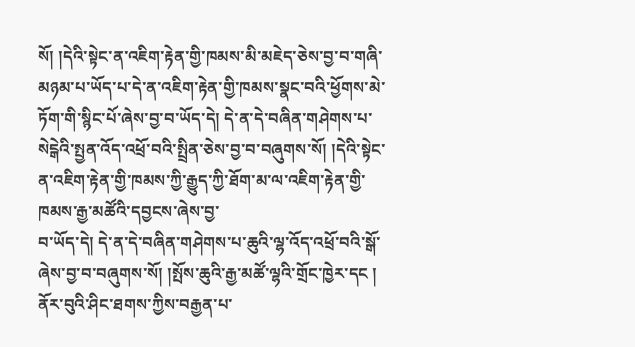སོ། །དེའི་སྟེང་ན་འཇིག་རྟེན་གྱི་ཁམས་མི་མཇེད་ཅེས་བྱ་བ་གཞི་མཉམ་པ་ཡོད་པ་དེ་ན་འཇིག་རྟེན་གྱི་ཁམས་སྣང་བའི་ཕྱོགས་མེ་ཏོག་གི་སྙིང་པོ་ཞེས་བྱ་བ་ཡོད་དེ། དེ་ན་དེ་བཞིན་གཤེགས་པ་སེངྒེའི་སྤྱན་འོད་འཕྲོ་བའི་སྤྲིན་ཅེས་བྱ་བ་བཞུགས་སོ། །དེའི་སྟེང་ན་འཇིག་རྟེན་གྱི་ཁམས་ཀྱི་རྒྱུད་ཀྱི་ཐོག་མ་ལ་འཇིག་རྟེན་གྱི་ཁམས་རྒྱ་མཚོའི་དབྱངས་ཞེས་བྱ་
བ་ཡོད་དེ། དེ་ན་དེ་བཞིན་གཤེགས་པ་ཆུའི་ལྷ་འོད་འཕྲོ་བའི་སྒོ་ཞེས་བྱ་བ་བཞུགས་སོ། །སྤོས་ཆུའི་རྒྱ་མཚོ་ལྷའི་གྲོང་ཁྱེར་དང ། ནོར་བུའི་ཤིང་ཐགས་ཀྱིས་བརྒྱན་པ་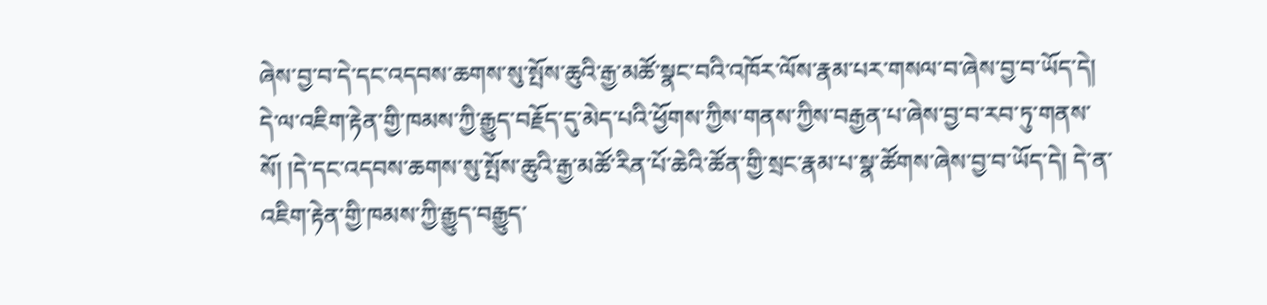ཞེས་བྱ་བ་དེ་དང་འདབས་ཆགས་སུ་སྤོས་ཆུའི་རྒྱ་མཚོ་སྣང་བའི་འཁོར་ལོས་རྣམ་པར་གསལ་བ་ཞེས་བྱ་བ་ཡོད་དེ། དེ་ལ་འཇིག་རྟེན་གྱི་ཁམས་ཀྱི་རྒྱུད་བརྗོད་དུ་མེད་པའི་ཕྱོགས་ཀྱིས་གནས་ཀྱིས་བརྒྱན་པ་ཞེས་བྱ་བ་རབ་ཏུ་གནས་སོ། །དེ་དང་འདབས་ཆགས་སུ་སྤོས་ཆུའི་རྒྱ་མཚོ་རིན་པོ་ཆེའི་ཚོན་གྱི་སྲང་རྣམ་པ་སྣ་ཚོགས་ཞེས་བྱ་བ་ཡོད་དེ། དེ་ན་འཇིག་རྟེན་གྱི་ཁམས་ཀྱི་རྒྱུད་བརྒྱུད་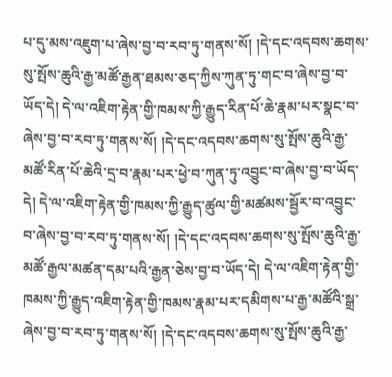པ་དུ་མས་འཇུག་པ་ཞེས་བྱ་བ་རབ་ཏུ་གནས་སོ། །དེ་དང་འདབས་ཆགས་སུ་སྤོས་ཆུའི་རྒྱ་མཚོ་རྒྱན་ཐམས་ཅད་ཀྱིས་ཀུན་ཏུ་གང་བ་ཞེས་བྱ་བ་ཡོད་དེ། དེ་ལ་འཇིག་རྟེན་གྱི་ཁམས་ཀྱི་རྒྱུད་རིན་པོ་ཆེ་རྣམ་པར་སྣང་བ་ཞེས་བྱ་བ་རབ་ཏུ་གནས་སོ། །དེ་དང་འདབས་ཆགས་སུ་སྤོས་ཆུའི་རྒྱ་མཚོ་རིན་པོ་ཆེའི་དྲ་བ་རྣམ་པར་ཕྱེ་བ་ཀུན་ཏུ་འབྱུང་བ་ཞེས་བྱ་བ་ཡོད་དེ། དེ་ལ་འཇིག་རྟེན་གྱི་ཁམས་ཀྱི་རྒྱུད་ཚུལ་གྱི་མཚམས་སྦྱོར་བ་འབྱུང་བ་ཞེས་བྱ་བ་རབ་ཏུ་གནས་སོ། །དེ་དང་འདབས་ཆགས་སུ་སྤོས་ཆུའི་རྒྱ་མཚོ་རྒྱལ་མཚན་དམ་པའི་རྒྱན་ཅེས་བྱ་བ་ཡོད་དེ། དེ་ལ་འཇིག་རྟེན་གྱི་ཁམས་ཀྱི་རྒྱུད་འཇིག་རྟེན་གྱི་ཁམས་རྣམ་པར་དམིགས་པ་རྒྱ་མཚོའི་སྒྲ་ཞེས་བྱ་བ་རབ་ཏུ་གནས་སོ། །དེ་དང་འདབས་ཆགས་སུ་སྤོས་ཆུའི་རྒྱ་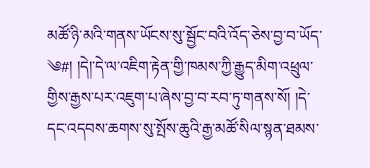མཚོ་ཉི་མའི་གནས་ཡོངས་སུ་སྦྱོང་བའི་འོད་ཅེས་བྱ་བ་ཡོད་
༄#། །དེ།་དེ་ལ་འཇིག་རྟེན་གྱི་ཁམས་ཀྱི་རྒྱུད་མིག་འཕྲུལ་གྱིས་རྒྱས་པར་འཇུག་པ་ཞེས་བྱ་བ་རབ་ཏུ་གནས་སོ། །དེ་དང་འདབས་ཆགས་སུ་སྤོས་ཆུའི་རྒྱ་མཚོ་སིལ་སྙན་ཐམས་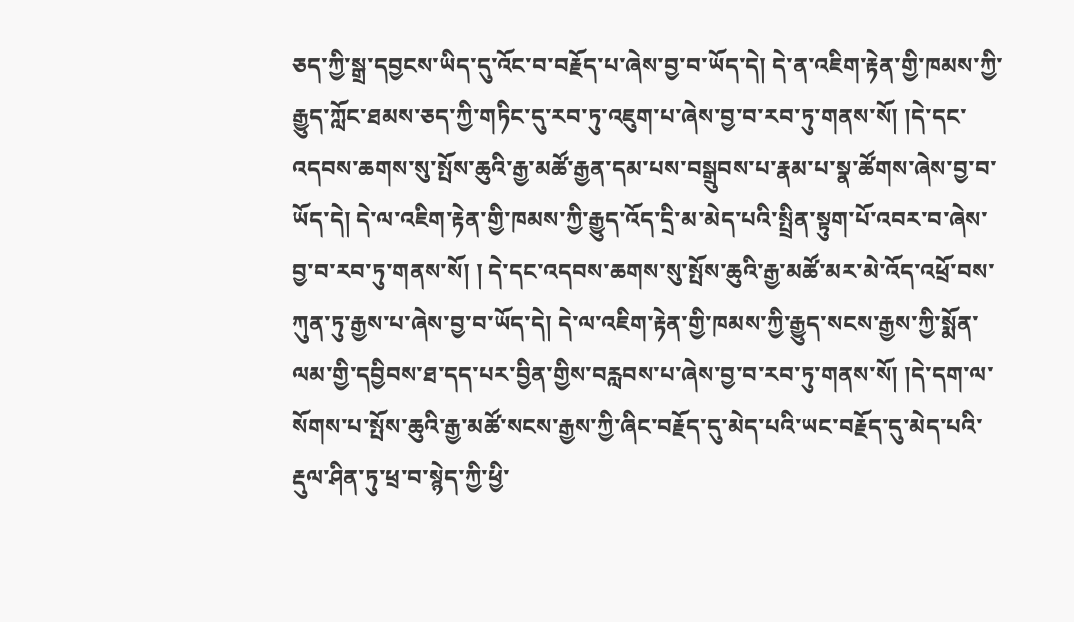ཅད་ཀྱི་སྒྲ་དབྱངས་ཡིད་དུ་འོང་བ་བརྗོད་པ་ཞེས་བྱ་བ་ཡོད་དེ། དེ་ན་འཇིག་རྟེན་གྱི་ཁམས་ཀྱི་རྒྱུད་ཀློང་ཐམས་ཅད་ཀྱི་གཏིང་དུ་རབ་ཏུ་འཇུག་པ་ཞེས་བྱ་བ་རབ་ཏུ་གནས་སོ། །དེ་དང་འདབས་ཆགས་སུ་སྤོས་ཆུའི་རྒྱ་མཚོ་རྒྱན་དམ་པས་བསྒྲུབས་པ་རྣམ་པ་སྣ་ཚོགས་ཞེས་བྱ་བ་ཡོད་དེ། དེ་ལ་འཇིག་རྟེན་གྱི་ཁམས་ཀྱི་རྒྱུད་འོད་དྲི་མ་མེད་པའི་སྤྲིན་སྟུག་པོ་འབར་བ་ཞེས་བྱ་བ་རབ་ཏུ་གནས་སོ། ། དེ་དང་འདབས་ཆགས་སུ་སྤོས་ཆུའི་རྒྱ་མཚོ་མར་མེ་འོད་འཕྲོ་བས་ཀུན་ཏུ་རྒྱས་པ་ཞེས་བྱ་བ་ཡོད་དེ། དེ་ལ་འཇིག་རྟེན་གྱི་ཁམས་ཀྱི་རྒྱུད་སངས་རྒྱས་ཀྱི་སྨོན་ལམ་གྱི་དབྱིབས་ཐ་དད་པར་བྱིན་གྱིས་བརླབས་པ་ཞེས་བྱ་བ་རབ་ཏུ་གནས་སོ། །དེ་དག་ལ་སོགས་པ་སྤོས་ཆུའི་རྒྱ་མཚོ་སངས་རྒྱས་ཀྱི་ཞིང་བརྗོད་དུ་མེད་པའི་ཡང་བརྗོད་དུ་མེད་པའི་རྡུལ་ཤིན་ཏུ་ཕྲ་བ་སྙེད་ཀྱི་ཕྱི་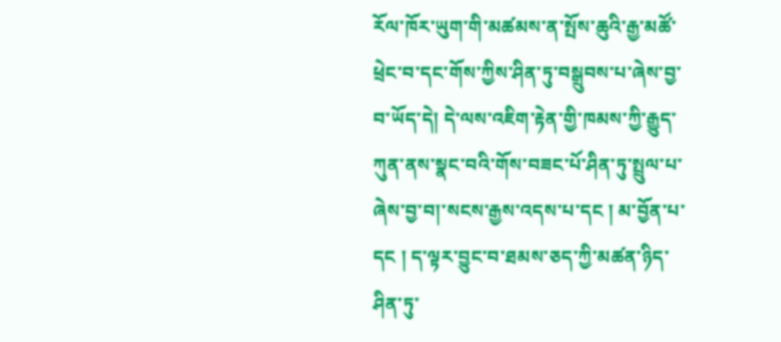རོལ་ཁོར་ཡུག་གི་མཚམས་ན་སྤོས་ཆུའི་རྒྱ་མཚོ་ཕྲེང་བ་དང་གོས་ཀྱིས་ཤིན་ཏུ་བསྒྲུབས་པ་ཞེས་བྱ་བ་ཡོད་དེ། དེ་ལས་འཇིག་རྟེན་གྱི་ཁམས་ཀྱི་རྒྱུད་ཀུན་ནས་སྣང་བའི་གོས་བཟང་པོ་ཤིན་ཏུ་སྤྲུལ་པ་ཞེས་བྱ་བ།་སངས་རྒྱས་འདས་པ་དང ། མ་བྱོན་པ་དང ། ད་ལྟར་བྱུང་བ་ཐམས་ཅད་ཀྱི་མཚན་ཉིད་ཤིན་ཏུ་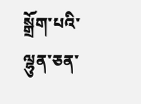སྒྲོག་པའི་ལྷུན་ཅན་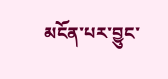མངོན་པར་བྱུང་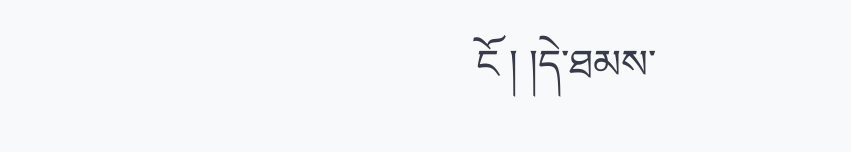ངོ ། །དེ་ཐམས་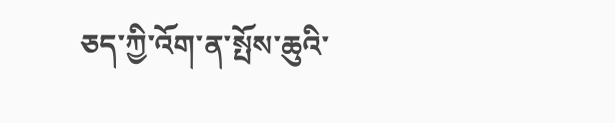ཅད་ཀྱི་འོག་ན་སྤོས་ཆུའི་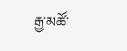རྒྱ་མཚོ་